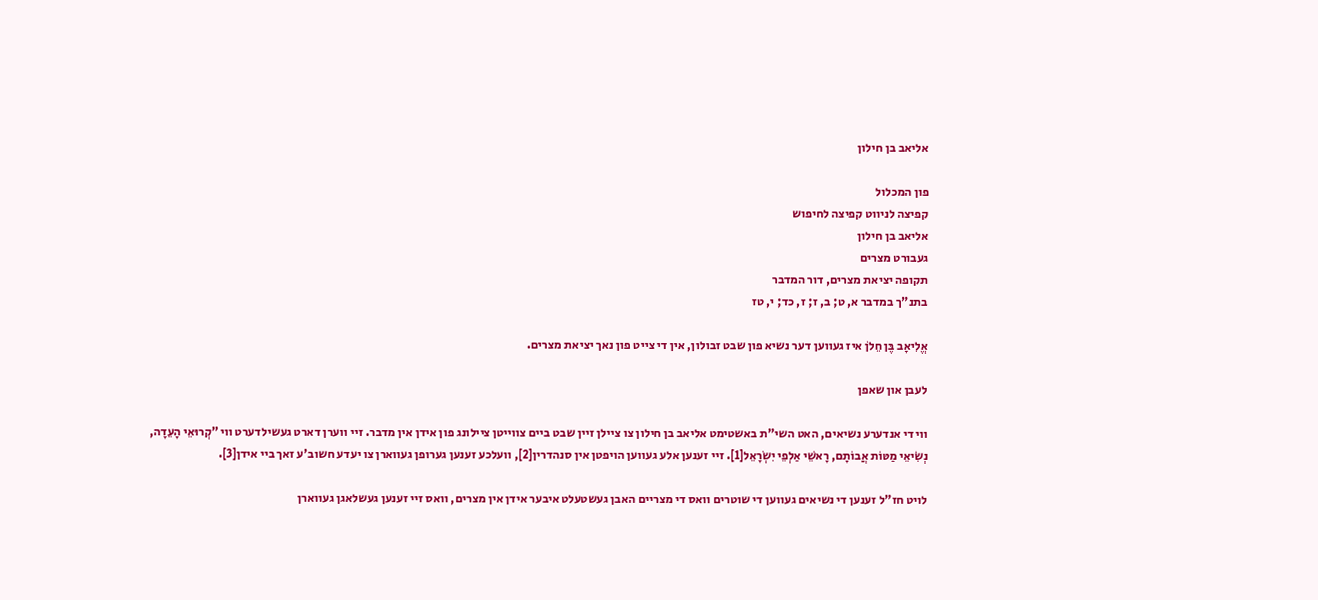אליאב בן חילון

פון המכלול
קפיצה לניווט קפיצה לחיפוש
אליאב בן חילון
געבורט מצרים
תקופה יציאת מצרים, דור המדבר
בתנ"ך במדבר א, ט; ב, ז; ז, כד; י, טז

אֱלִיאָב בֶּן חֵלֹן איז געווען דער נשיא פון שבט זבולון, אין די צייט פון נאך יציאת מצרים.

לעבן און שאפן

ווי די אנדערע נשיאים, האט השי"ת באשטימט אליאב בן חילון צו ציילן זיין שבט ביים צווייטן ציילונג פון אידן אין מדבר. זיי ווערן דארט געשילדערט ווי ”קְרוּאֵי הָעֵדָה, נְשִׂיאֵי מַטּוֹת אֲבוֹתָם, רָאשֵׁי אַלְפֵי יִשְׂרָאֵל[1]. זיי זענען אלע געווען הויפטן אין סנהדרין[2], וועלכע זענען גערופן געווארן צו יעדע חשוב'ע זאך ביי אידן[3].

לויט חז"ל זענען די נשיאים געווען די שוטרים וואס די מצריים האבן געשטעלט איבער אידן אין מצרים, וואס זיי זענען געשלאגן געווארן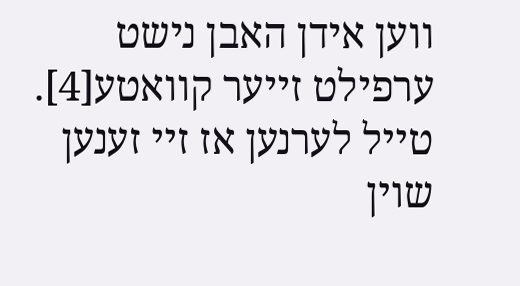ווען אידן האבן נישט ערפילט זייער קוואטע[4]. טייל לערנען אז זיי זענען שוין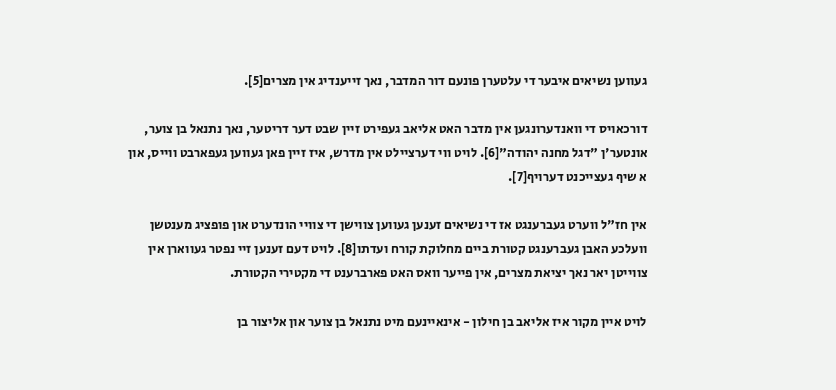געווען נשיאים איבער די עלטערן פונעם דור המדבר, נאך זייענדיג אין מצרים[5].

דורכאויס די וואנדערונגען אין מדבר האט אליאב געפירט זיין שבט דער דריטער, נאך נתנאל בן צוער, אונטער'ן "דגל מחנה יהודה"[6]. לויט ווי דערציילט אין מדרש, איז זיין פאן געווען געפארבט ווייס, און א שיף געצייכנט דערויף[7].

אין חז"ל ווערט געברענגט אז די נשיאים זענען געווען צווישן די צוויי הונדערט און פופציג מענטשן וועלכע האבן געברענגט קטורת ביים מחלוקת קורח ועדתו[8]. לויט דעם זענען זיי נפטר געווארן אין צווייטן יאר נאך יציאת מצרים, אין פייער וואס האט פארברענט די מקטירי הקטורת.

לויט איין מקור איז אליאב בן חילון - אינאיינעם מיט נתנאל בן צוער און אליצור בן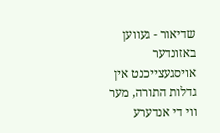שדיאור - געווען באזונדער אויסגעצייכנט אין גדלות התורה, מער ווי די אנדערע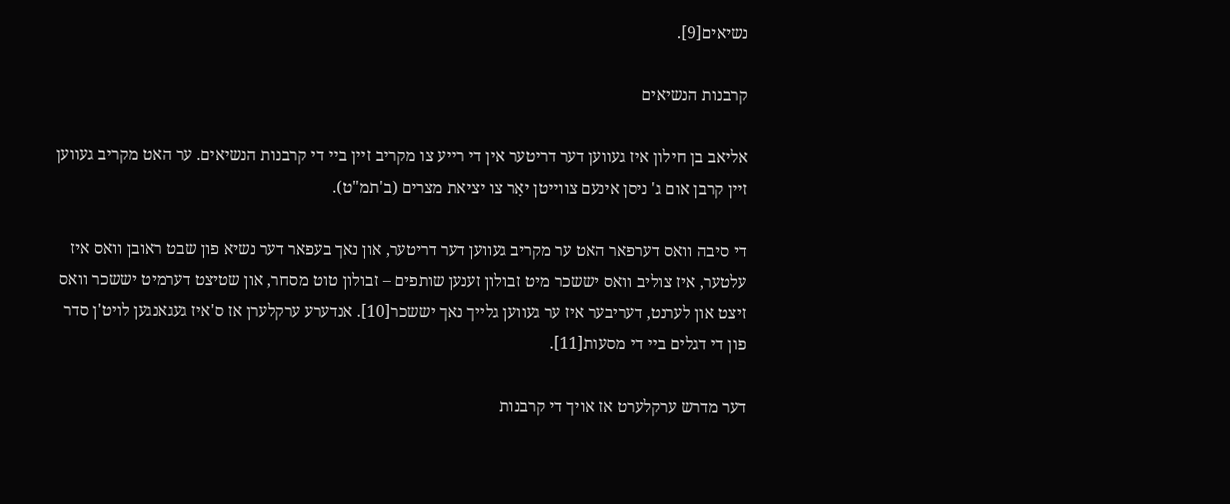נשיאים[9].

קרבנות הנשיאים

אליאב בן חילון איז געווען דער דריטער אין די רייע צו מקריב זיין ביי די קרבנות הנשיאים. ער האט מקריב געווען זיין קרבן אום ג' ניסן אינעם צווייטן יאָר צו יציאת מצרים (ב'תמ"ט).

די סיבה וואס דערפאר האט ער מקריב געווען דער דריטער, און נאך בעפאר דער נשיא פון שבט ראובן וואס איז עלטער, איז צוליב וואס יששכר מיט זבולון זענען שותפים – זבולון טוט מסחר, און שטיצט דערמיט יששכר וואס זיצט און לערנט, דעריבער איז ער געווען גלייך נאך יששכר[10]. אנדערע ערקלערן אז ס'איז געגאנגען לויט'ן סדר פון די דגלים ביי די מסעות[11].

דער מדרש ערקלערט אז אויך די קרבנות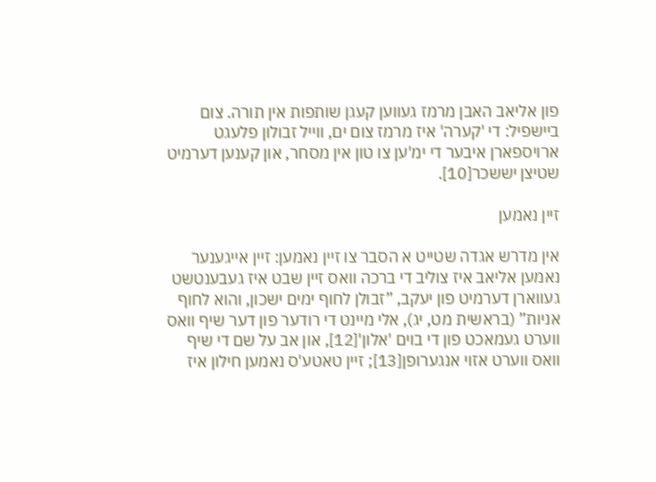פון אליאב האבן מרמז געווען קעגן שותפות אין תורה. צום ביישפיל: די 'קערה' איז מרמז צום ים, ווייל זבולון פלעגט ארויספארן איבער די ימ'ען צו טון אין מסחר, און קענען דערמיט שטיצן יששכר[10].

זיין נאמען

אין מדרש אגדה שטייט א הסבר צו זיין נאמען: זיין אייגענער נאמען אליאב איז צוליב די ברכה וואס זיין שבט איז געבענטשט געווארן דערמיט פון יעקב, ”זבולן לחוף ימים ישכון, והוא לחוף אניות” (בראשית מט, יג), אלי מיינט די רודער פון דער שיף וואס ווערט געמאכט פון די בוים 'אלון'[12], און אב על שם די שיף וואס ווערט אזוי אנגערופן[13]; זיין טאטע'ס נאמען חילון איז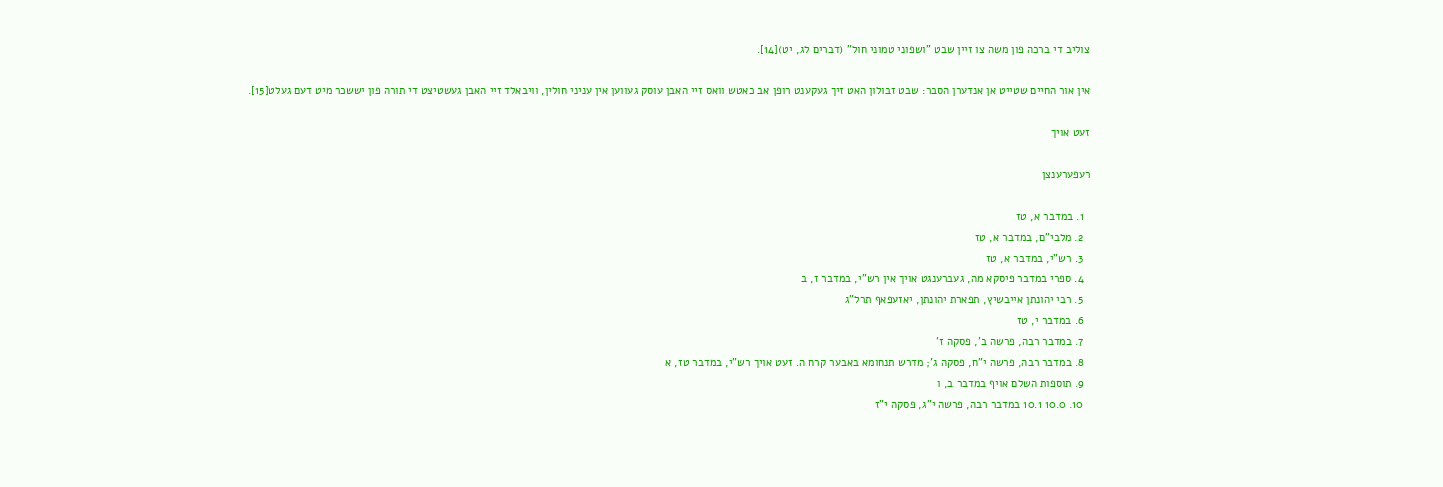צוליב די ברכה פון משה צו זיין שבט ”ושפוני טמוני חול” (דברים לג, יט)[14].

אין אור החיים שטייט אן אנדערן הסבר: שבט זבולון האט זיך געקענט רופן אב כאטש וואס זיי האבן עוסק געווען אין עניני חולין, וויבאלד זיי האבן געשטיצט די תורה פון יששכר מיט דעם געלט[15].

זעט אויך

רעפערענצן

  1. במדבר א, טז
  2. מלבי"ם, במדבר א, טז
  3. רש"י, במדבר א, טז
  4. ספרי במדבר פיסקא מה, געברענגט אויך אין רש"י, במדבר ז, ב
  5. רבי יהונתן אייבשיץ, תפארת יהונתן, יאזעפאף תרל"ג
  6. במדבר י, טז
  7. במדבר רבה, פרשה ב', פסקה ז'
  8. במדבר רבה, פרשה י"ח, פסקה ג'; מדרש תנחומא באבער קרח ה. זעט אויך רש"י, במדבר טז, א
  9. תוספות השלם אויף במדבר ב, ו
  10. 10.0 10.1 במדבר רבה, פרשה י"ג, פסקה י"ז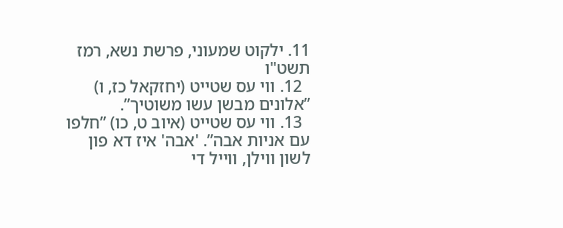11. ילקוט שמעוני, פרשת נשא, רמז תשט"ו
  12. ווי עס שטייט (יחזקאל כז, ו) ”אלונים מבשן עשו משוטיך”.
  13. ווי עס שטייט (איוב ט, כו) ”חלפו עם אניות אבה”. 'אבה' איז דא פון לשון ווילן, ווייל די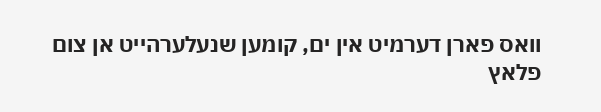וואס פארן דערמיט אין ים, קומען שנעלערהייט אן צום פלאץ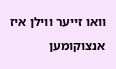וואו זייער ווילן איז אנצוקומען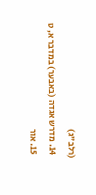(רלב"ג)
  14. מדרש אגדה (באבער) במדבר א, ט
  15. אור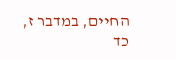החיים, במדבר ז, כד